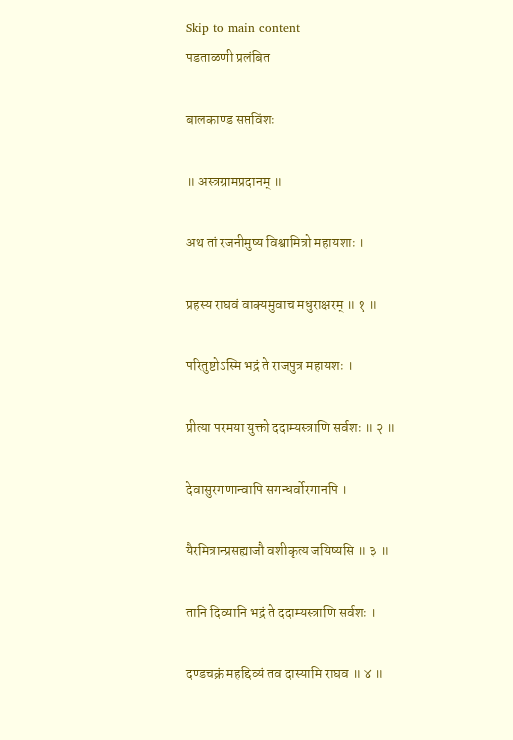Skip to main content
पडताळणी प्रलंबित

बालकाण्ड सप्तविंशः

॥ अस्त्रग्रामप्रदानम् ॥

अथ तां रजनीमुष्य विश्वामित्रो महायशाः ।

प्रहस्य राघवं वाक्यमुवाच मधुराक्षरम् ॥ १ ॥

परितुष्टोऽस्मि भद्रं ते राजपुत्र महायशः ।

प्रीत्या परमया युक्तो ददाम्यस्त्राणि सर्वशः ॥ २ ॥

देवासुरगणान्वापि सगन्धर्वोरगानपि ।

यैरमित्रान्प्रसह्याजौ वशीकृत्य जयिष्यसि ॥ ३ ॥

तानि दिव्यानि भद्रं ते ददाम्यस्त्राणि सर्वशः ।

दण्डचक्रं महद्दिव्यं तव दास्यामि राघव ॥ ४ ॥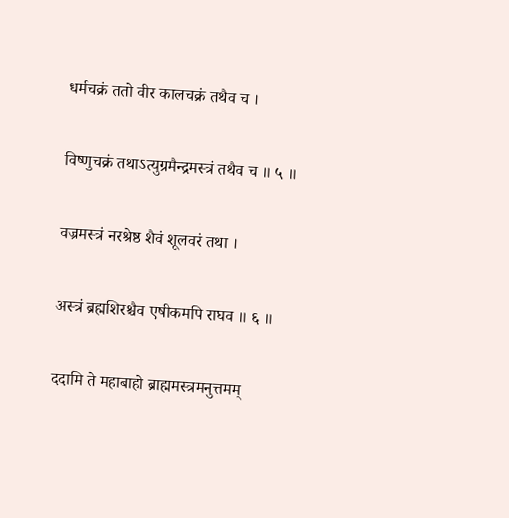धर्मचक्रं ततो वीर कालचक्रं तथैव च ।

विष्णुचक्रं तथाऽत्युग्रमैन्द्रमस्त्रं तथैव च ॥ ५ ॥

वज्रमस्त्रं नरश्रेष्ठ शैवं शूलवरं तथा ।

अस्त्रं ब्रह्मशिरश्चैव एषीकमपि राघव ॥ ६ ॥

ददामि ते महाबाहो ब्राह्ममस्त्रमनुत्तमम्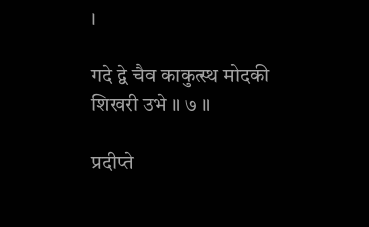।

गदे द्वे चैव काकुत्स्थ मोदकी शिखरी उभे ॥ ७ ॥

प्रदीप्ते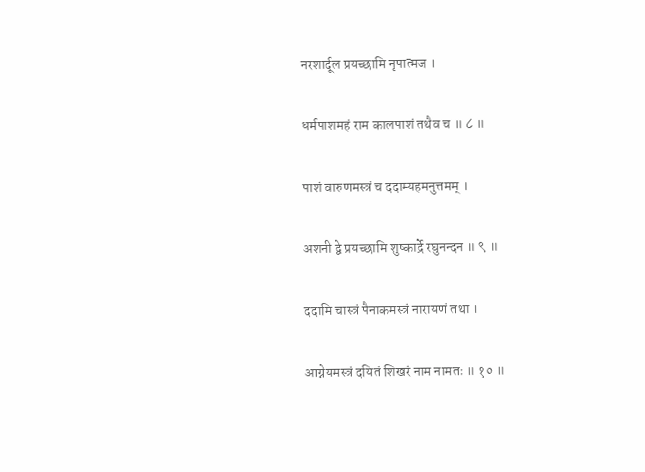नरशार्दूल प्रयच्छामि नृपात्मज ।

धर्मपाशमहं राम कालपाशं तथैव च ॥ ८ ॥

पाशं वारुणमस्त्रं च ददाम्यहमनुत्तमम् ।

अशनी द्वे प्रयच्छामि शुष्कार्द्रे रघुनन्दन ॥ ९ ॥

ददामि चास्त्रं पैनाकमस्त्रं नारायणं तथा ।

आग्नेयमस्त्रं दयितं शिखरं नाम नामतः ॥ १० ॥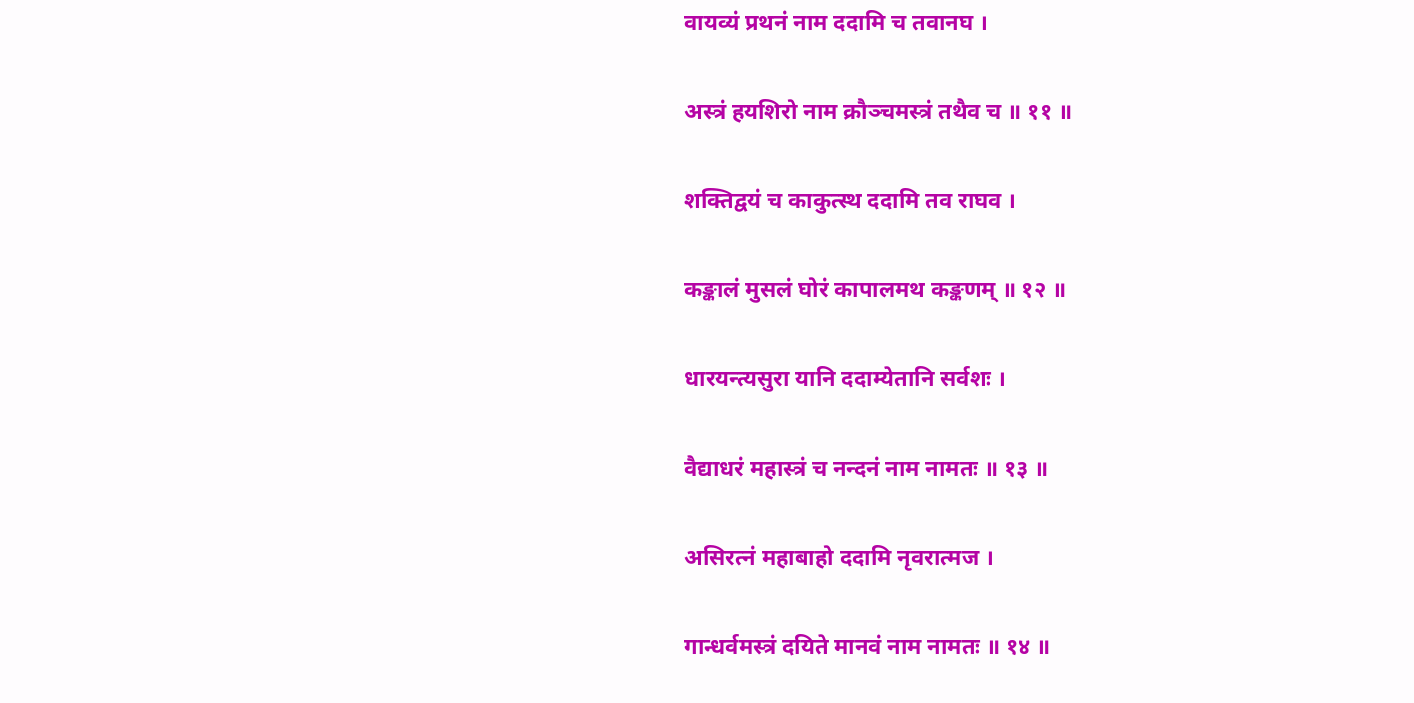वायव्यं प्रथनं नाम ददामि च तवानघ ।

अस्त्रं हयशिरो नाम क्रौञ्चमस्त्रं तथैव च ॥ ११ ॥

शक्तिद्वयं च काकुत्स्थ ददामि तव राघव ।

कङ्कालं मुसलं घोरं कापालमथ कङ्कणम् ॥ १२ ॥

धारयन्त्यसुरा यानि ददाम्येतानि सर्वशः ।

वैद्याधरं महास्त्रं च नन्दनं नाम नामतः ॥ १३ ॥

असिरत्नं महाबाहो ददामि नृवरात्मज ।

गान्धर्वमस्त्रं दयिते मानवं नाम नामतः ॥ १४ ॥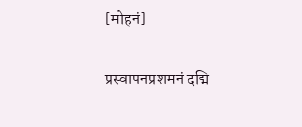[मोहनं]

प्रस्वापनप्रशमनं दद्मि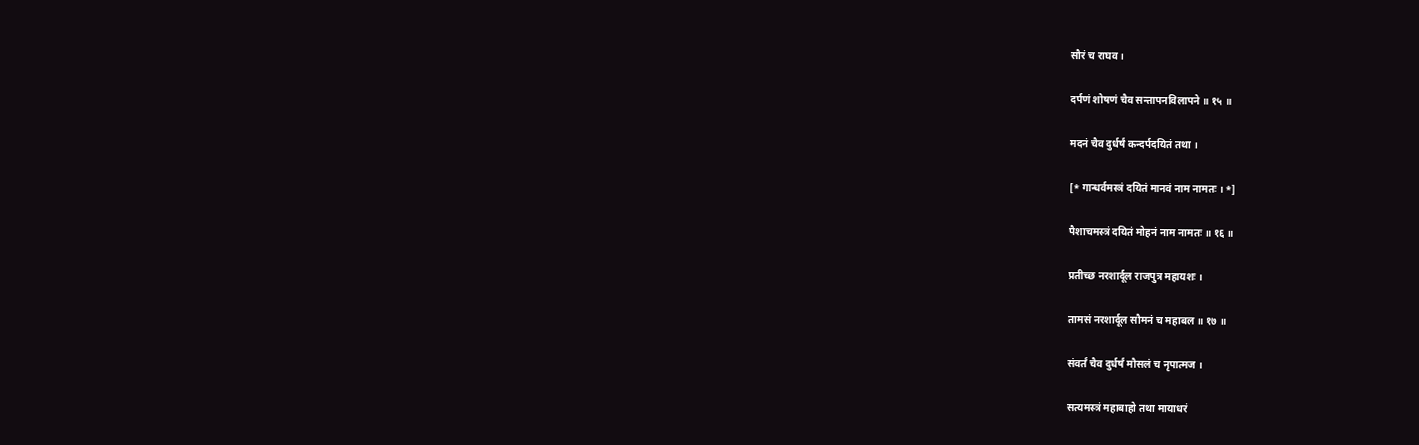सौरं च राघव ।

दर्पणं शोषणं चैव सन्तापनविलापने ॥ १५ ॥

मदनं चैव दुर्धर्षं कन्दर्पदयितं तथा ।

[* गान्धर्वमस्त्रं दयितं मानवं नाम नामतः । *]

पैशाचमस्त्रं दयितं मोहनं नाम नामतः ॥ १६ ॥

प्रतीच्छ नरशार्दूल राजपुत्र महायशः ।

तामसं नरशार्दूल सौमनं च महाबल ॥ १७ ॥

संवर्तं चैव दुर्धर्षं मौसलं च नृपात्मज ।

सत्यमस्त्रं महाबाहो तथा मायाधरं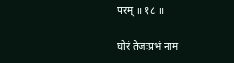परम् ॥ १८ ॥

घोरं तेजःप्रभं नाम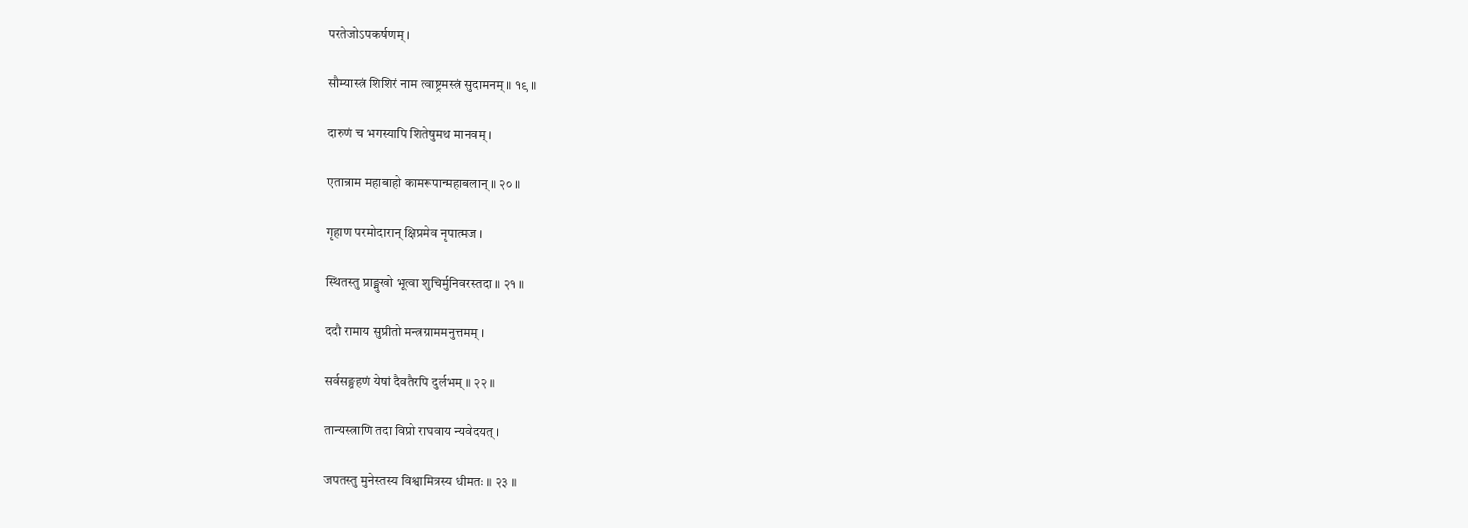परतेजोऽपकर्षणम् ।

सौम्यास्त्रं शिशिरं नाम त्वाष्ट्रमस्त्रं सुदामनम् ॥ १९ ॥

दारुणं च भगस्यापि शितेषुमथ मानवम् ।

एतान्राम महाबाहो कामरूपान्महाबलान् ॥ २० ॥

गृहाण परमोदारान् क्षिप्रमेव नृपात्मज ।

स्थितस्तु प्राङ्मुखो भूत्वा शुचिर्मुनिवरस्तदा ॥ २१ ॥

ददौ रामाय सुप्रीतो मन्त्रग्राममनुत्तमम् ।

सर्वसङ्ग्रहणं येषां दैवतैरपि दुर्लभम् ॥ २२ ॥

तान्यस्त्राणि तदा विप्रो राघवाय न्यवेदयत् ।

जपतस्तु मुनेस्तस्य विश्वामित्रस्य धीमतः ॥ २३ ॥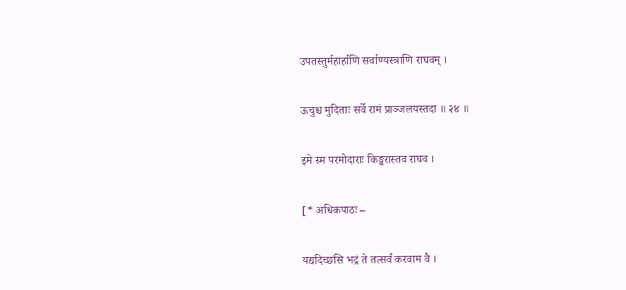उपतस्तुर्महार्हाणि सर्वाण्यस्त्राणि राघवम् ।

ऊचुश्च मुदिताः सर्वे रामं प्राञ्जलयस्तदा ॥ २४ ॥

इमे स्म परमोदाराः किङ्करास्तव राघव ।

[* अधिकपाठः –

यद्यदिच्छसि भद्रं ते तत्सर्वं करवाम वै ।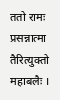ततो रामः प्रसन्नात्मा तैरित्युक्तो महाबलैः ।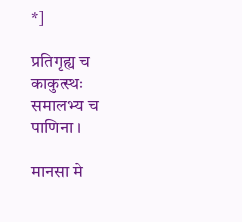*]

प्रतिगृह्य च काकुत्स्थः समालभ्य च पाणिना ।

मानसा मे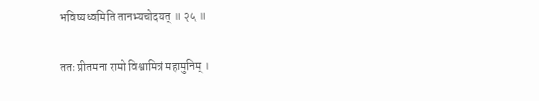भविष्यध्वमिति तानभ्यचोदयत् ॥ २५ ॥

ततः प्रीतमना रामो विश्वामित्रं महामुनिम् ।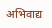अभिवाद्य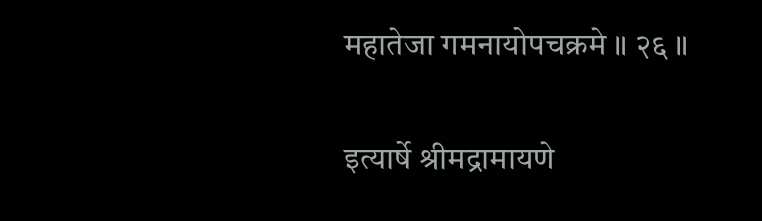महातेजा गमनायोपचक्रमे ॥ २६ ॥

इत्यार्षे श्रीमद्रामायणे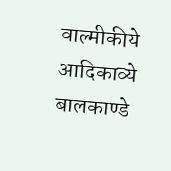वाल्मीकीये आदिकाव्ये बालकाण्डे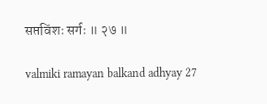सप्तविंशः सर्गः ॥ २७ ॥

valmiki ramayan balkand adhyay 27